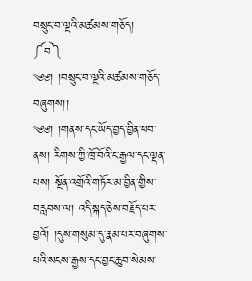བསྲུང་བ་ལྔའི་མཚམས་གཅོད།
༼བ༽
༄༅། །བསྲུང་བ་ལྔའི་མཚམས་གཅོད་བཞུགས།།
༄༅། །གནས་དང་ཡོད་བྱད་བྱིན་ཕབ་ནས། རིགས་ཀྱི་ཁྲོ་བོའི་ང་རྒྱལ་དང་ལྡན་པས། སྔོན་འགྲོའི་གཏོར་མ་བྱིན་གྱིས་བརླབས་ལ། འདི་སྐད་ཅེས་བརྗོད་པར་བྱའོ། །དུས་གསུམ་དུ་རྣམ་པར་བཞུགས་པའི་སངས་རྒྱས་དང་བྱང་ཆུབ་སེམས་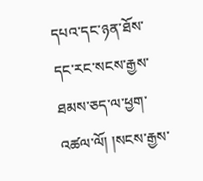དཔའ་དང་ཉན་ཐོས་དང་རང་སངས་རྒྱས་ཐམས་ཅད་ལ་ཕྱག་འཚལ་ལོ། །སངས་རྒྱས་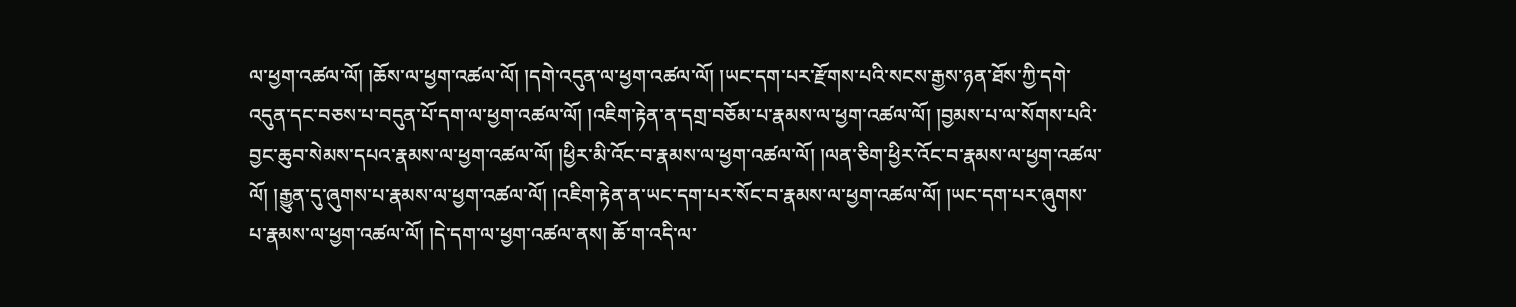ལ་ཕྱག་འཚལ་ལོ། །ཆོས་ལ་ཕྱག་འཚལ་ལོ། །དགེ་འདུན་ལ་ཕྱག་འཚལ་ལོ། །ཡང་དག་པར་རྫོགས་པའི་སངས་རྒྱས་ཉན་ཐོས་ཀྱི་དགེ་འདུན་དང་བཅས་པ་བདུན་པོ་དག་ལ་ཕྱག་འཚལ་ལོ། །འཇིག་རྟེན་ན་དགྲ་བཅོམ་པ་རྣམས་ལ་ཕྱག་འཚལ་ལོ། །བྱམས་པ་ལ་སོགས་པའི་བྱང་ཆུབ་སེམས་དཔའ་རྣམས་ལ་ཕྱག་འཚལ་ལོ། །ཕྱིར་མི་འོང་བ་རྣམས་ལ་ཕྱག་འཚལ་ལོ། །ལན་ཅིག་ཕྱིར་འོང་བ་རྣམས་ལ་ཕྱག་འཚལ་ལོ། །རྒྱུན་དུ་ཞུགས་པ་རྣམས་ལ་ཕྱག་འཚལ་ལོ། །འཇིག་རྟེན་ན་ཡང་དག་པར་སོང་བ་རྣམས་ལ་ཕྱག་འཚལ་ལོ། །ཡང་དག་པར་ཞུགས་པ་རྣམས་ལ་ཕྱག་འཚལ་ལོ། །དེ་དག་ལ་ཕྱག་འཚལ་ནས། ཆོ་ག་འདི་ལ་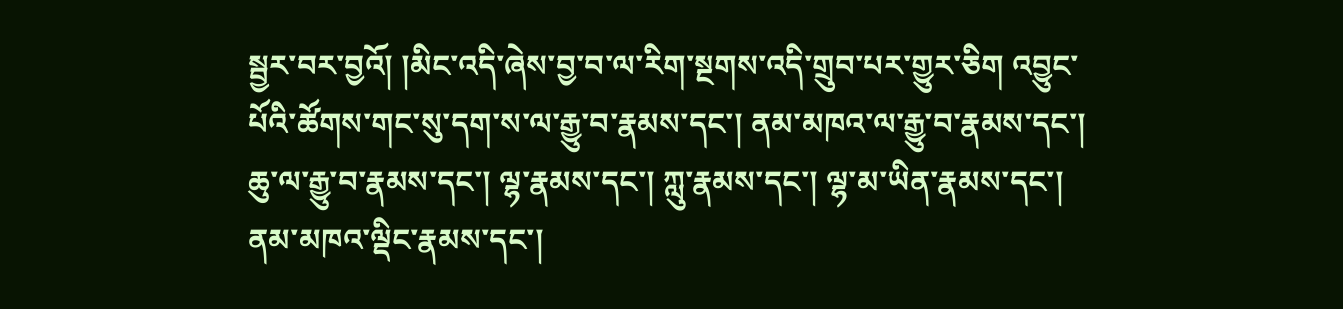སྦྱར་བར་བྱའོ། །མིང་འདི་ཞེས་བྱ་བ་ལ་རིག་སྔགས་འདི་གྲུབ་པར་གྱུར་ཅིག འབྱུང་པོའི་ཚོགས་གང་སུ་དག་ས་ལ་རྒྱུ་བ་རྣམས་དང་། ནམ་མཁའ་ལ་རྒྱུ་བ་རྣམས་དང་། ཆུ་ལ་རྒྱུ་བ་རྣམས་དང་། ལྷ་རྣམས་དང་། ཀླུ་རྣམས་དང་། ལྷ་མ་ཡིན་རྣམས་དང་། ནམ་མཁའ་ལྡིང་རྣམས་དང་།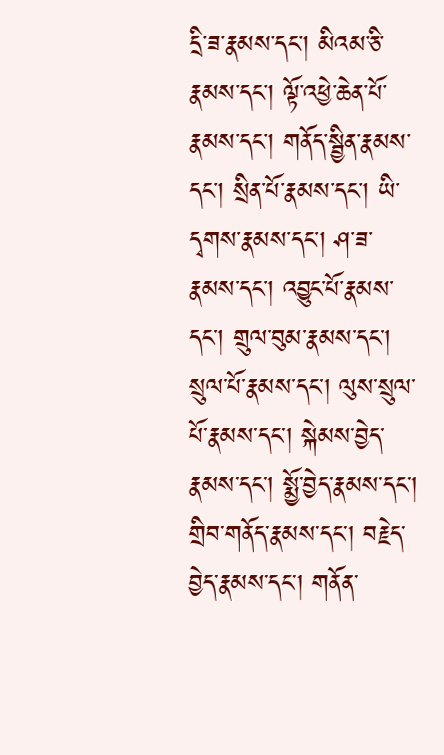དྲི་ཟ་རྣམས་དང་། མིའམ་ཅི་རྣམས་དང་། ལྟོ་འཕྱེ་ཆེན་པོ་རྣམས་དང་། གནོད་སྦྱིན་རྣམས་དང་། སྲིན་པོ་རྣམས་དང་། ཡི་དྭགས་རྣམས་དང་། ཤ་ཟ་རྣམས་དང་། འབྱུང་པོ་རྣམས་དང་། གྲུལ་བུམ་རྣམས་དང་། སྲུལ་པོ་རྣམས་དང་། ལུས་སྲུལ་པོ་རྣམས་དང་། སྐེམས་བྱེད་རྣམས་དང་། སྨྱོ་བྱེད་རྣམས་དང་། གྲིབ་གནོད་རྣམས་དང་། བརྗེད་བྱེད་རྣམས་དང་། གནོན་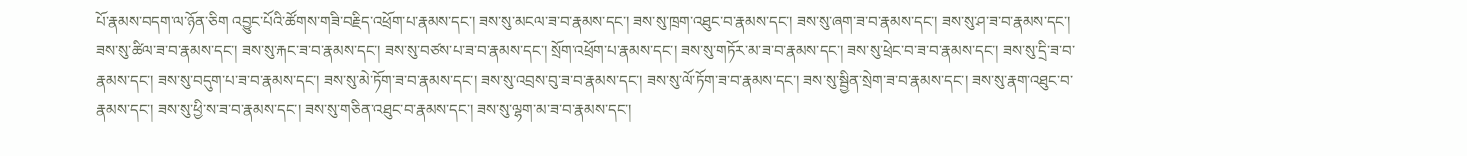པོ་རྣམས་བདག་ལ་ཉོན་ཅིག འབྱུང་པོའི་ཚོགས་གཟི་བརྗིད་འཕྲོག་པ་རྣམས་དང་། ཟས་སུ་མངལ་ཟ་བ་རྣམས་དང་། ཟས་སུ་ཁྲག་འཐུང་བ་རྣམས་དང་། ཟས་སུ་ཞག་ཟ་བ་རྣམས་དང་། ཟས་སུ་ཤ་ཟ་བ་རྣམས་དང་། ཟས་སུ་ཚིལ་ཟ་བ་རྣམས་དང་། ཟས་སུ་རྐང་ཟ་བ་རྣམས་དང་། ཟས་སུ་བཙས་པ་ཟ་བ་རྣམས་དང་། སྲོག་འཕྲོག་པ་རྣམས་དང་། ཟས་སུ་གཏོར་མ་ཟ་བ་རྣམས་དང་། ཟས་སུ་ཕྲེང་བ་ཟ་བ་རྣམས་དང་། ཟས་སུ་དྲི་ཟ་བ་རྣམས་དང་། ཟས་སུ་བདུག་པ་ཟ་བ་རྣམས་དང་། ཟས་སུ་མེ་ཏོག་ཟ་བ་རྣམས་དང་། ཟས་སུ་འབྲས་བུ་ཟ་བ་རྣམས་དང་། ཟས་སུ་ལོ་ཏོག་ཟ་བ་རྣམས་དང་། ཟས་སུ་སྦྱིན་སྲེག་ཟ་བ་རྣམས་དང་། ཟས་སུ་རྣག་འཐུང་བ་རྣམས་དང་། ཟས་སུ་ཕྱི་ས་ཟ་བ་རྣམས་དང་། ཟས་སུ་གཅིན་འཐུང་བ་རྣམས་དང་། ཟས་སུ་ལྷག་མ་ཟ་བ་རྣམས་དང་།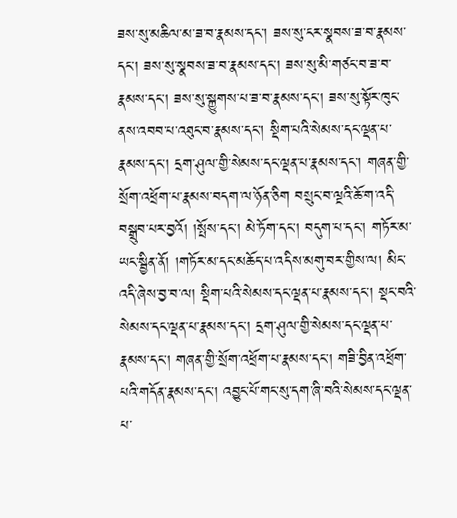ཟས་སུ་མཆིལ་མ་ཟ་བ་རྣམས་དང་། ཟས་སུ་ངར་སྣབས་ཟ་བ་རྣམས་དང་། ཟས་སུ་སྣབས་ཟ་བ་རྣམས་དང་། ཟས་སུ་མི་གཙང་བ་ཟ་བ་རྣམས་དང་། ཟས་སུ་སྐྱུགས་པ་ཟ་བ་རྣམས་དང་། ཟས་སུ་སྟོར་ཁུང་ནས་འབབ་པ་འཐུང་བ་རྣམས་དང་། སྡིག་པའི་སེམས་དང་ལྡན་པ་རྣམས་དང་། དྲག་ཤུལ་གྱི་སེམས་དང་ལྡན་པ་རྣམས་དང་། གཞན་གྱི་སྲོག་འཕྲོག་པ་རྣམས་བདག་ལ་ཉོན་ཅིག བསྲུང་བ་ལྔའི་ཆོ་ག་འདི་བསྒྲུབ་པར་བྱའོ། །སྤོས་དང་། མེ་ཏོག་དང་། བདུག་པ་དང་། གཏོར་མ་ཡང་སྦྱིན་ནོ། །གཏོར་མ་དང་མཆོད་པ་འདིས་མགུ་བར་གྱིས་ལ། མིང་འདི་ཞེས་བྱ་བ་ལ། སྡིག་པའི་སེམས་དང་ལྡན་པ་རྣམས་དང་། སྡང་བའི་སེམས་དང་ལྡན་པ་རྣམས་དང་། དྲག་ཤུལ་གྱི་སེམས་དང་ལྡན་པ་རྣམས་དང་། གཞན་གྱི་སྲོག་འཕྲོག་པ་རྣམས་དང་། གཟི་བྱིན་འཕྲོག་པའི་གདོན་རྣམས་དང་། འབྱུང་པོ་གང་སུ་དག་ཞི་བའི་སེམས་དང་ལྡན་པ་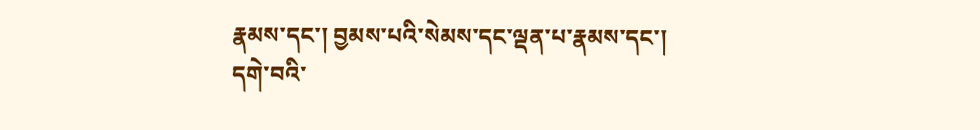རྣམས་དང་། བྱམས་པའི་སེམས་དང་ལྡན་པ་རྣམས་དང་། དགེ་བའི་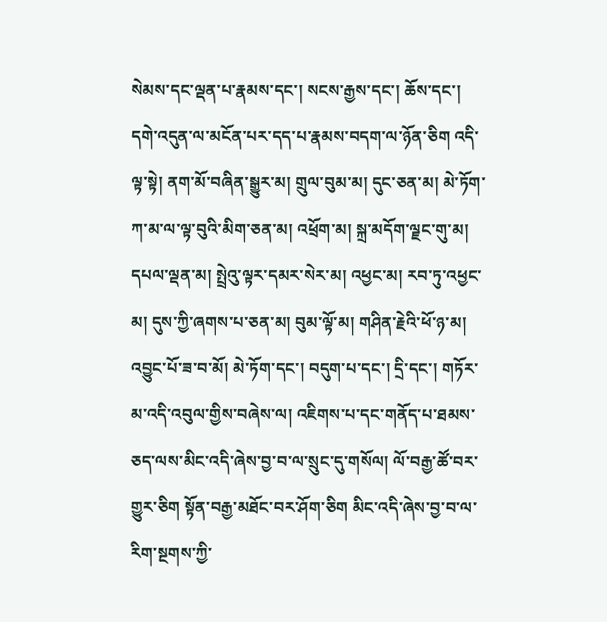སེམས་དང་ལྡན་པ་རྣམས་དང་། སངས་རྒྱས་དང་། ཆོས་དང་། དགེ་འདུན་ལ་མངོན་པར་དད་པ་རྣམས་བདག་ལ་ཉོན་ཅིག འདི་ལྟ་སྟེ། ནག་མོ་བཞིན་སྒྱུར་མ། གྲུལ་བུམ་མ། དུང་ཅན་མ། མེ་ཏོག་ཀ་མ་ལ་ལྟ་བུའི་མིག་ཅན་མ། འཕྲོག་མ། སྐྲ་མདོག་ལྗང་གུ་མ། དཔལ་ལྡན་མ། སྤྲེའུ་ལྟར་དམར་སེར་མ། འཕྱང་མ། རབ་ཏུ་འཕྱང་མ། དུས་ཀྱི་ཞགས་པ་ཅན་མ། བུམ་ལྟོ་མ། གཤིན་རྗེའི་ཕོ་ཉ་མ། འབྱུང་པོ་ཟ་བ་མོ། མེ་ཏོག་དང་། བདུག་པ་དང་། དྲི་དང་། གཏོར་མ་འདི་འབུལ་གྱིས་བཞེས་ལ། འཇིགས་པ་དང་གནོད་པ་ཐམས་ཅད་ལས་མིང་འདི་ཞེས་བྱ་བ་ལ་སྲུང་དུ་གསོལ། ལོ་བརྒྱ་ཚོ་བར་གྱུར་ཅིག སྟོན་བརྒྱ་མཐོང་བར་ཤོག་ཅིག མིང་འདི་ཞེས་བྱ་བ་ལ་རིག་སྔགས་ཀྱི་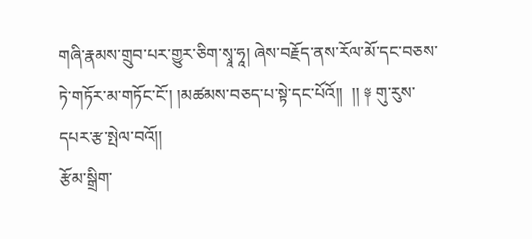གཞི་རྣམས་གྲུབ་པར་གྱུར་ཅིག་སྭཱ་ཧཱ། ཞེས་བརྗོད་ནས་རོལ་མོ་དང་བཅས་ཏེ་གཏོར་མ་གཏོང་ངོ་། །མཚམས་བཅད་པ་སྟེ་དང་པོའོ།།  །། ༈ གུ་རུས་དཔར་རྩ་སྤེལ་བའོ།།
རྩོམ་སྒྲིག་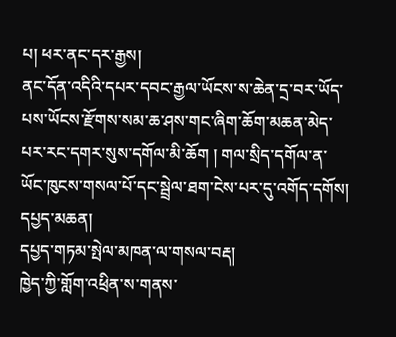པ། ཕར་ནང་དར་རྒྱས།
ནང་དོན་འདིའི་དཔར་དབང་རྒྱལ་ཡོངས་ས་ཆེན་དྲ་བར་ཡོད་པས་ཡོངས་རྫོགས་སམ་ཆ་ཤས་གང་ཞིག་ཆོག་མཆན་མེད་པར་རང་དགར་སུས་དགོལ་མི་ཆོག ། གལ་སྲིད་དགོལ་ན་ཡོང་ཁུངས་གསལ་པོ་དང་སྦྲེལ་ཐག་ངེས་པར་དུ་འགོད་དགོས།
དཔྱད་མཆན།
དཔྱད་གཏམ་སྤེལ་མཁན་ལ་གསལ་བརྡ།
ཁྱེད་ཀྱི་གློག་འཕྲིན་ས་གནས་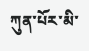ཀུན་པོར་མི་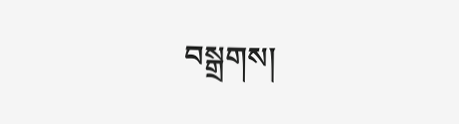བསྒྲགས།